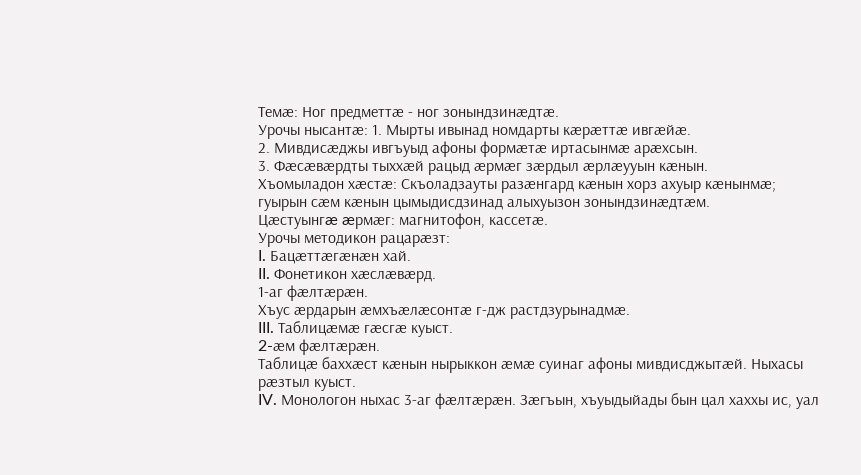Темæ: Ног предметтæ - ног зонындзинæдтæ.
Урочы нысантæ: 1. Мырты ивынад номдарты кæрæттæ ивгæйæ.
2. Мивдисæджы ивгъуыд афоны формæтæ иртасынмæ арæхсын.
3. Фæсæвæрдты тыххæй рацыд æрмæг зæрдыл æрлæууын кæнын.
Хъомыладон хæстæ: Скъоладзауты разæнгард кæнын хорз ахуыр кæнынмæ; гуырын сæм кæнын цымыдисдзинад алыхуызон зонындзинæдтæм.
Цæстуынгæ æрмæг: магнитофон, кассетæ.
Урочы методикон рацарæзт:
I. Бацæттæгæнæн хай.
II. Фонетикон хæслæвæрд.
1-аг фæлтæрæн.
Хъус æрдарын æмхъæлæсонтæ г-дж растдзурынадмæ.
III. Таблицæмæ гæсгæ куыст.
2-æм фæлтæрæн.
Таблицæ баххæст кæнын нырыккон æмæ суинаг афоны мивдисджытæй. Ныхасы рæзтыл куыст.
IV. Монологон ныхас 3-аг фæлтæрæн. Зæгъын, хъуыдыйады бын цал хаххы ис, уал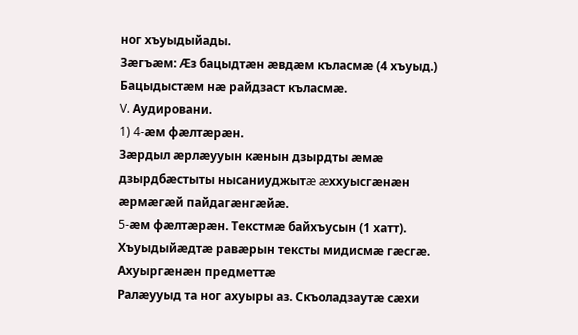ног хъуыдыйады.
Зæгъæм: Æз бацыдтæн æвдæм къласмæ (4 хъуыд.) Бацыдыстæм нæ райдзаст къласмæ.
V. Аудировани.
1) 4-æм фæлтæрæн.
Зæрдыл æрлæууын кæнын дзырдты æмæ дзырдбæстыты нысаниуджытæ æххуысгæнæн æрмæгæй пайдагæнгæйæ.
5-æм фæлтæрæн. Текстмæ байхъусын (1 хатт). Хъуыдыйæдтæ равæрын тексты мидисмæ гæсгæ.
Ахуыргæнæн предметтæ
Ралæууыд та ног ахуыры аз. Скъоладзаутæ сæхи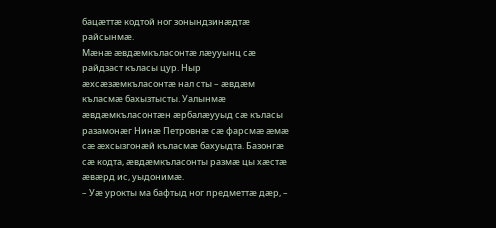бацæттæ кодтой ног зонындзинæдтæ райсынмæ.
Мæнæ æвдæмкъласонтæ лæууынц сæ райдзаст къласы цур. Ныр æхсæзæмкъласонтæ нал сты – æвдæм къласмæ бахызтысты. Уалынмæ æвдæмкъласонтæн æрбалæууыд сæ къласы разамонæг Нинæ Петровнæ сæ фарсмæ æмæ сæ æхсызгонæй къласмæ бахуыдта. Базонгæ сæ кодта, æвдæмкъласонты размæ цы хæстæ æвæрд ис, уыдонимæ.
– Уæ урокты ма бафтыд ног предметтæ дæр, –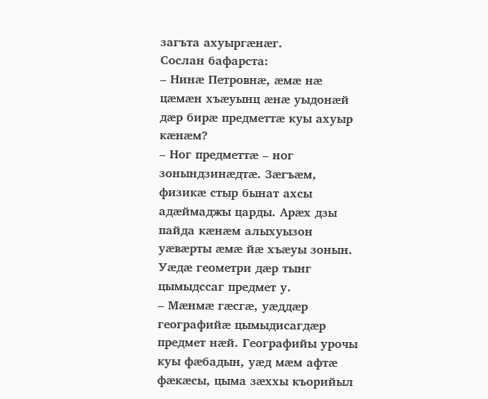загъта ахуыргæнæг.
Сослан бафарста:
– Нинæ Петровнæ, æмæ нæ цæмæн хъæуынц æнæ уыдонæй дæр бирæ предметтæ куы ахуыр кæнæм?
– Ног предметтæ – ног зонындзинæдтæ. Зæгъæм, физикæ стыр бынат ахсы адæймаджы царды. Арæх дзы пайда кæнæм алыхуызон уæвæрты æмæ йæ хъæуы зонын. Уæдæ геометри дæр тынг цымыдссаг предмет у.
– Мæнмæ гæсгæ, уæддæр географийæ цымыдисагдæр предмет нæй. Географийы урочы куы фæбадын, уæд мæм афтæ фæкæсы, цыма зæххы къорийыл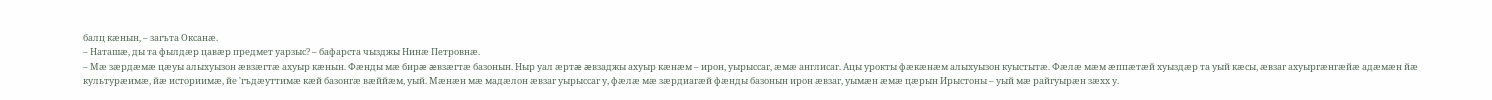балц кæнын, – загъта Оксанæ.
– Наташæ, ды та фылдæр цавæр предмет уарзыс? – бафарста чызджы Нинæ Петровнæ.
– Мæ зæрдæмæ цæуы алыхуызон æвзæгтæ ахуыр кæнын. Фæнды мæ бирæ æвзæгтæ базонын. Ныр уал æртæ æвзаджы ахуыр кæнæм – ирон, уырыссаг, æмæ англисаг. Ацы урокты фæкæнæм алыхуызон куыстытæ. Фæлæ мæм æппæтæй хуыздæр та уый кæсы, æвзаг ахуыргæнгæйæ адæмæн йæ культурæимæ, йæ историимæ, йе 'гъдæуттимæ кæй базонгæ вæййæм, уый. Мæнæн мæ мадæлон æвзаг уырыссаг у, фæлæ мæ зæрдиагæй фæнды базонын ирон æвзаг, уымæн æмæ цæрын Ирыстоны – уый мæ райгуырæн зæхх у.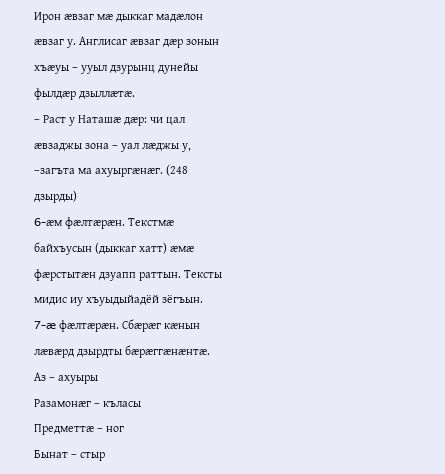Ирон æвзаг мæ дыккаг мадæлон æвзаг у. Англисаг æвзаг дæр зонын хъæуы – ууыл дзурынц дунейы фылдæр дзыллæтæ.
– Раст у Наташæ дæр: чи цал æвзаджы зона – уал лæджы у, –загъта ма ахуыргæнæг. (248 дзырды)
6-æм фæлтæрæн. Текстмæ байхъусын (дыккаг хатт) æмæ фæрстытæн дзуапп раттын. Тексты мидис иу хъуыдыйадёй зёгъын.
7-æ фæлтæрæн. Сбæрæг кæнын лæвæрд дзырдты бæрæггæнæнтæ.
Аз – ахуыры
Разамонæг – къласы
Предметтæ – ног
Бынат – стыр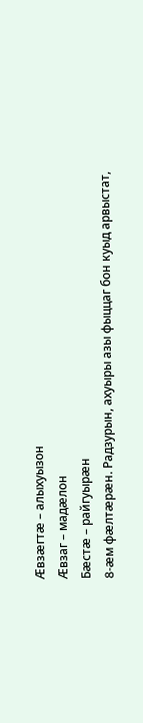Æвзæгтæ – алыхуызон
Æвзаг – мадæлон
Бæстæ – райгуырæн
8-æм фæлтæрæн. Радзурын, ахуыры азы фыццаг бон куыд арвыстат,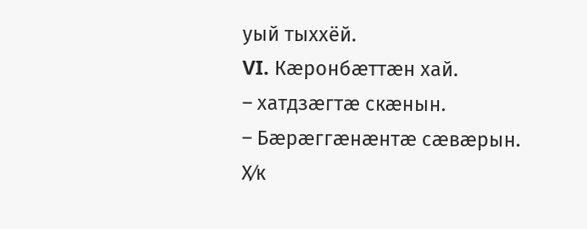уый тыххёй.
VI. Кæронбæттæн хай.
– хатдзæгтæ скæнын.
– Бæрæггæнæнтæ сæвæрын.
Х∕к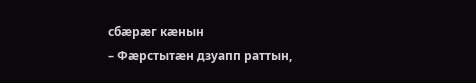сбæрæг кæнын
– Фæрстытæн дзуапп раттын,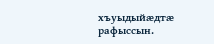хъуыдыйæдтæ рафыссын.